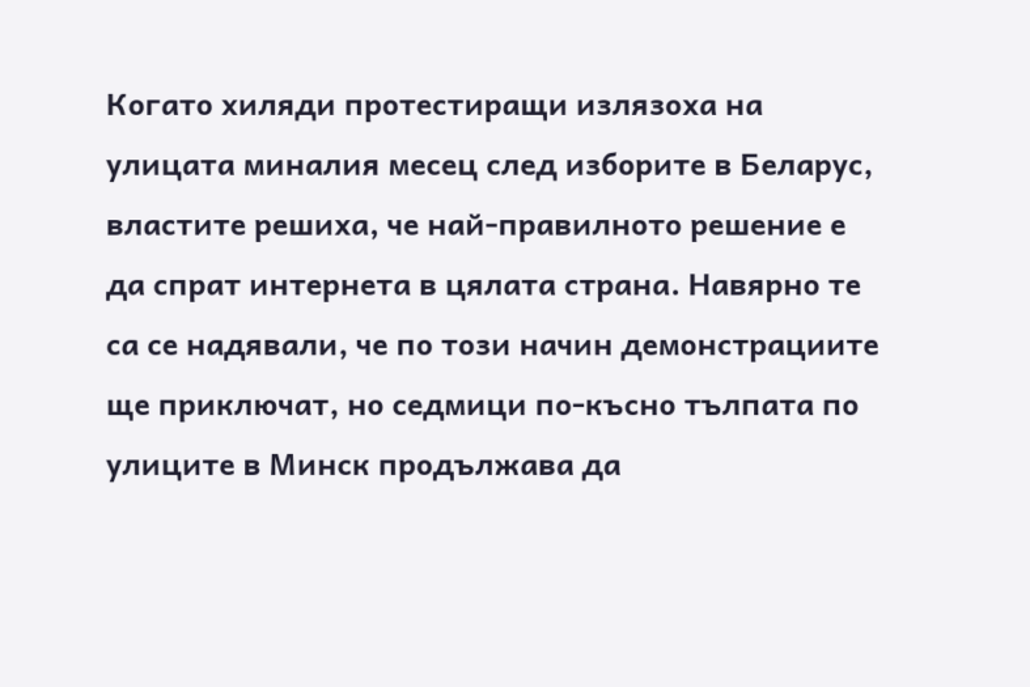Когато хиляди протестиращи излязоха на улицата миналия месец след изборите в Беларус, властите решиха, че най-правилното решение е да спрат интернета в цялата страна. Навярно те са се надявали, че по този начин демонстрациите ще приключат, но седмици по-късно тълпата по улиците в Минск продължава да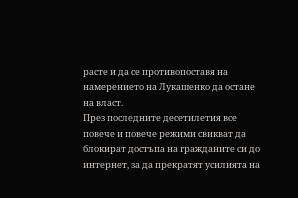расте и да се противопоставя на намерението на Лукашенко да остане на власт.
През последните десетилетия все повече и повече режими свикват да блокират достъпа на гражданите си до интернет, за да прекратят усилията на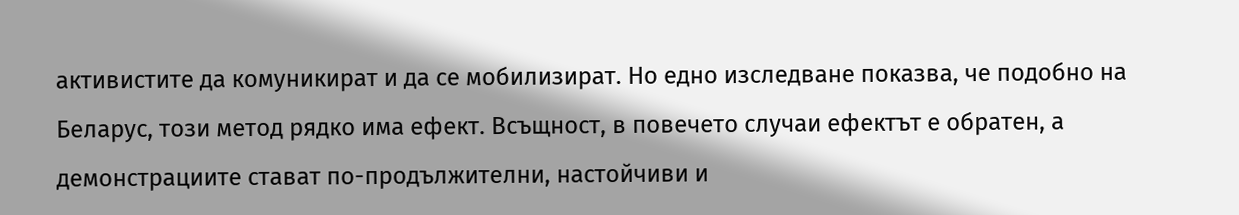активистите да комуникират и да се мобилизират. Но едно изследване показва, че подобно на Беларус, този метод рядко има ефект. Всъщност, в повечето случаи ефектът е обратен, а демонстрациите стават по-продължителни, настойчиви и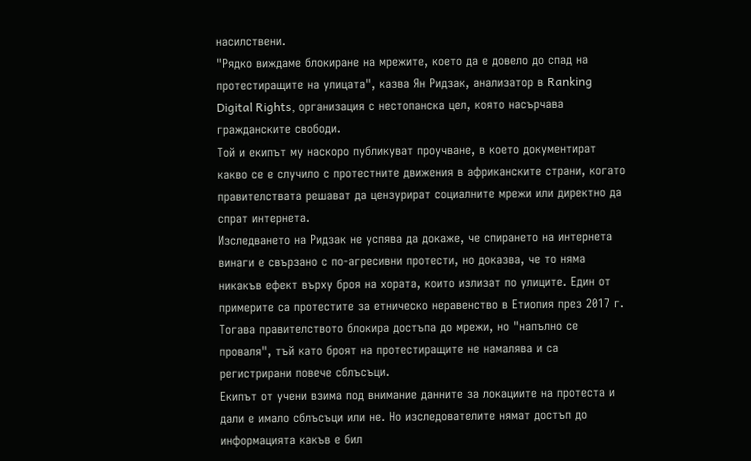насилствени.
"Рядко виждаме блокиране на мрежите, което да е довело до спад на протестиращите на улицата", казва Ян Ридзак, анализатор в Ranking Digital Rights, организация с нестопанска цел, която насърчава гражданските свободи.
Той и екипът му наскоро публикуват проучване, в което документират какво се е случило с протестните движения в африканските страни, когато правителствата решават да цензурират социалните мрежи или директно да спрат интернета.
Изследването на Ридзак не успява да докаже, че спирането на интернета винаги е свързано с по-агресивни протести, но доказва, че то няма никакъв ефект върху броя на хората, които излизат по улиците. Един от примерите са протестите за етническо неравенство в Етиопия през 2017 г. Тогава правителството блокира достъпа до мрежи, но "напълно се проваля", тъй като броят на протестиращите не намалява и са регистрирани повече сблъсъци.
Eкипът от учени взима под внимание данните за локациите на протеста и дали е имало сблъсъци или не. Но изследователите нямат достъп до информацията какъв е бил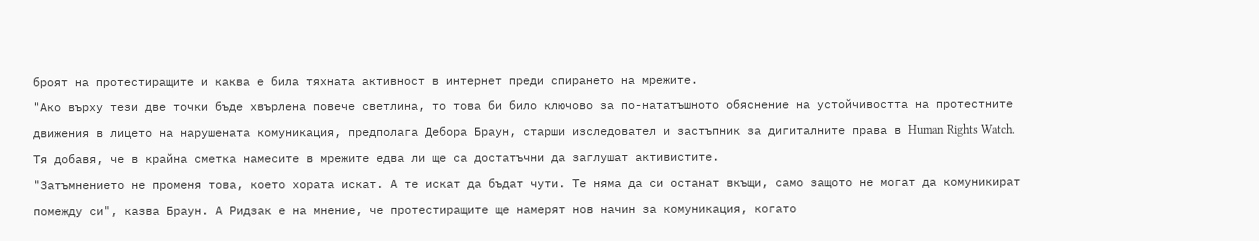броят на протестиращите и каква е била тяхната активност в интернет преди спирането на мрежите.
"Ако върху тези две точки бъде хвърлена повече светлина, то това би било ключово за по-нататъшното обяснение на устойчивостта на протестните движения в лицето на нарушената комуникация, предполага Дебора Браун, старши изследовател и застъпник за дигиталните права в Human Rights Watch.
Тя добавя, че в крайна сметка намесите в мрежите едва ли ще са достатъчни да заглушат активистите.
"Затъмнението не променя това, което хората искат. А те искат да бъдат чути. Те няма да си останат вкъщи, само защото не могат да комуникират помежду си", казва Браун. А Ридзак е на мнение, че протестиращите ще намерят нов начин за комуникация, когато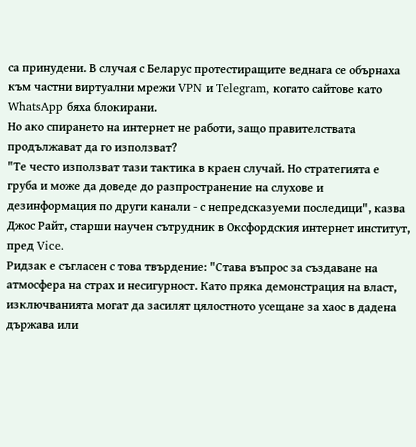са принудени. В случая с Беларус протестиращите веднага се обърнаха към частни виртуални мрежи VPN и Telegram, когато сайтове като WhatsApp бяха блокирани.
Но ако спирането на интернет не работи, защо правителствата продължават да го използват?
"Те често използват тази тактика в краен случай. Но стратегията е груба и може да доведе до разпространение на слухове и дезинформация по други канали - с непредсказуеми последици", казва Джос Райт, старши научен сътрудник в Оксфордския интернет институт, пред Vice.
Ридзак е съгласен с това твърдение: "Става въпрос за създаване на атмосфера на страх и несигурност. Като пряка демонстрация на власт, изключванията могат да засилят цялостното усещане за хаос в дадена държава или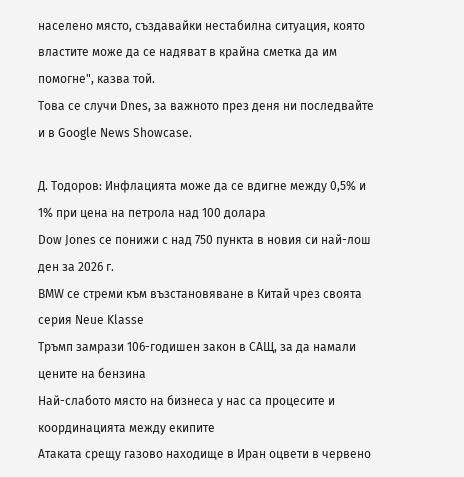населено място, създавайки нестабилна ситуация, която властите може да се надяват в крайна сметка да им помогне", казва той.
Това се случи Dnes, за важното през деня ни последвайте и в Google News Showcase.

Д. Тодоров: Инфлацията може да се вдигне между 0,5% и 1% при цена на петрола над 100 долара
Dow Jones се понижи с над 750 пункта в новия си най-лош ден за 2026 г.
BMW се стреми към възстановяване в Китай чрез своята серия Neue Klasse
Тръмп замрази 106-годишен закон в САЩ, за да намали цените на бензина
Най-слабото място на бизнеса у нас са процесите и координацията между екипите
Атаката срещу газово находище в Иран оцвети в червено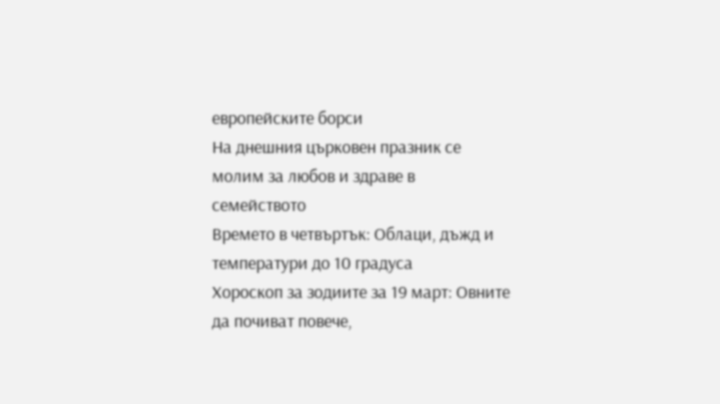европейските борси
На днешния църковен празник се молим за любов и здраве в семейството
Времето в четвъртък: Облаци, дъжд и температури до 10 градуса
Хороскоп за зодиите за 19 март: Овните да почиват повече,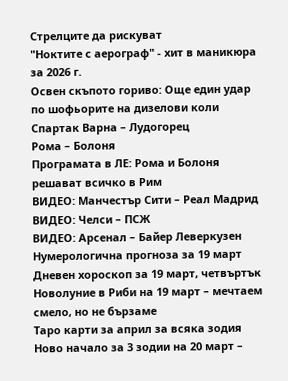Стрелците да рискуват
"Ноктите с аерограф" - хит в маникюра за 2026 г.
Освен скъпото гориво: Още един удар по шофьорите на дизелови коли
Спартак Варна – Лудогорец
Рома – Болоня
Програмата в ЛЕ: Рома и Болоня решават всичко в Рим
ВИДЕО: Манчестър Сити – Реал Мадрид
ВИДЕО: Челси – ПСЖ
ВИДЕО: Арсенал – Байер Леверкузен
Нумерологична прогноза за 19 март
Дневен хороскоп за 19 март, четвъртък
Новолуние в Риби на 19 март – мечтаем смело, но не бързаме
Таро карти за април за всяка зодия
Ново начало за 3 зодии на 20 март –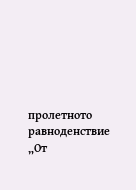пролетното равноденствие
„От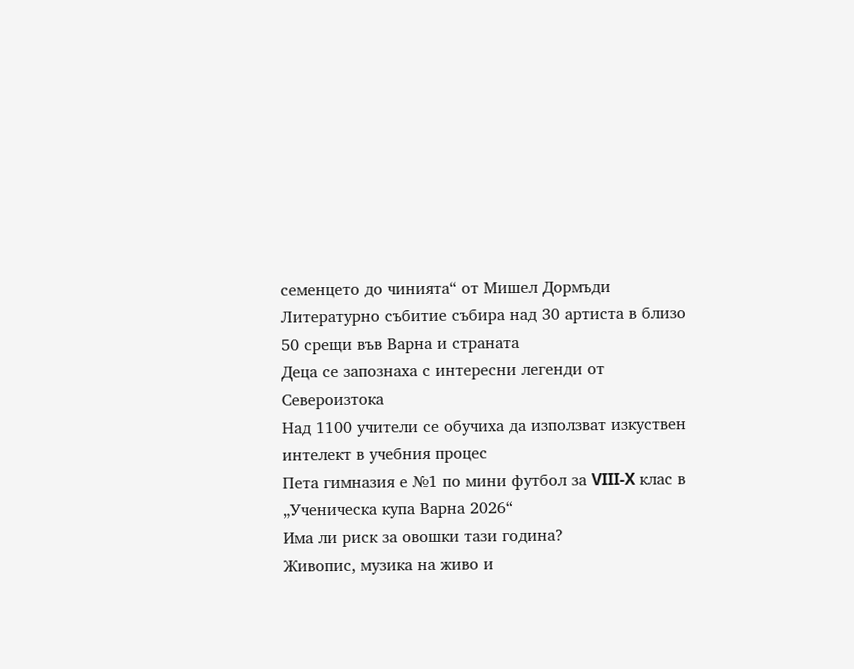семенцето до чинията“ от Мишел Дормъди
Литературно събитие събира над 30 артиста в близо 50 срещи във Варна и страната
Деца се запознаха с интересни легенди от Североизтока
Над 1100 учители се обучиха да използват изкуствен интелект в учебния процес
Пета гимназия е №1 по мини футбол за VIII-X клас в „Ученическа купа Варна 2026“
Има ли риск за овошки тази година?
Живопис, музика на живо и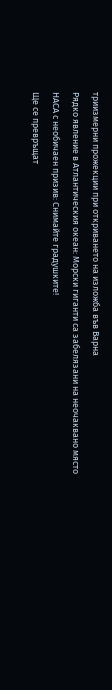триизмерни прожекции при откриването на изложба във Варна
Рядко явление в Атлантическия океан: Морски гиганти са забелязани на неочаквано място
НАСА с необичаен призив: Снимайте градушките!
Ще се превръщат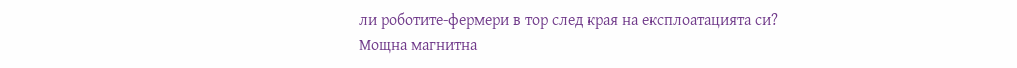ли роботите-фермери в тор след края на експлоатацията си?
Мощна магнитна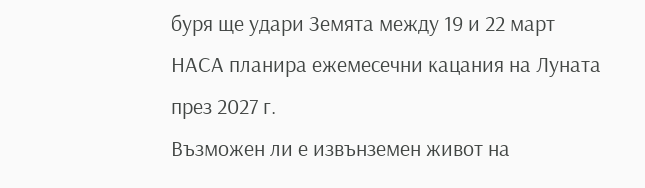буря ще удари Земята между 19 и 22 март
НАСА планира ежемесечни кацания на Луната през 2027 г.
Възможен ли е извънземен живот на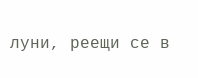луни, реещи се в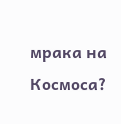мрака на Космоса?